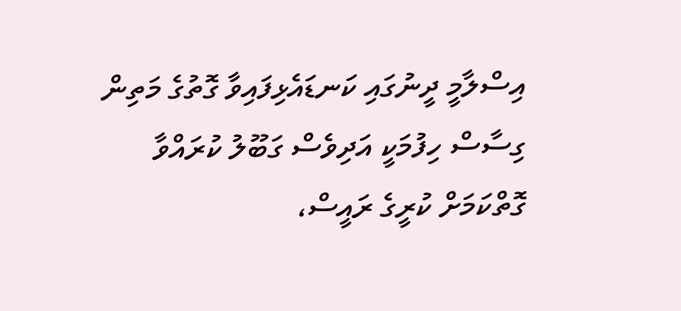އިސްލާމީ ދީނުގައި ކަނޑައެޅިފައިވާ ގޮތުގެ މަތިން ގިސާސް ހިފުމަކީ އަދިވެސް ގަބޫލު ކުރައްވާ ގޮތްކަމަށް ކުރީގެ ރައީސް،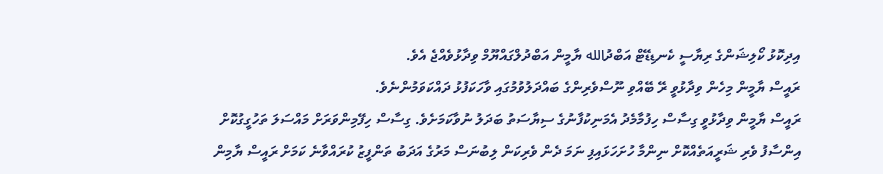އިދިކޮޅު ކޯލިޝަންގެ ރިޔާސީ ކެނޑިޑޭޓް އަބްދުالله ޔާމީން އަބްދުލްގައްޔޫމް ވިދާޅުވެއްޖެ އެވެ.
ރައީސް ޔާމީން މިހެން ވިދާޅުވީ ރޭ ބޭއްވި ނޫސްވެރިންގެ ބައްދަލުވުމުގައި ވާހަކަފުޅު ދައްކަވަމުންނެވެ.
ރައީސް ޔާމީން ވިދާޅުވީ ގިސާސް ހިފުމާމެދު އެމަނިކުފާނުގެ ސިޔާސަތު ބަދަލު ނުވާކަމަށެވެ. ގިސާސް ހިފޭމިންވަރަށް މައްސަލަ ތަހުގީގުކޮށް އިންސާފު ވެރި ޝަރީއަތެއްކޮށް ނިންމާ ހުށަހަޅައިފި ނަމަ ދެން ވެރިކަން ލިބުނަސް މަރުގެ އަދަބު ތަންފީޒު ކުރައްވާނެ ކަމަށް ރައީސް ޔާމިން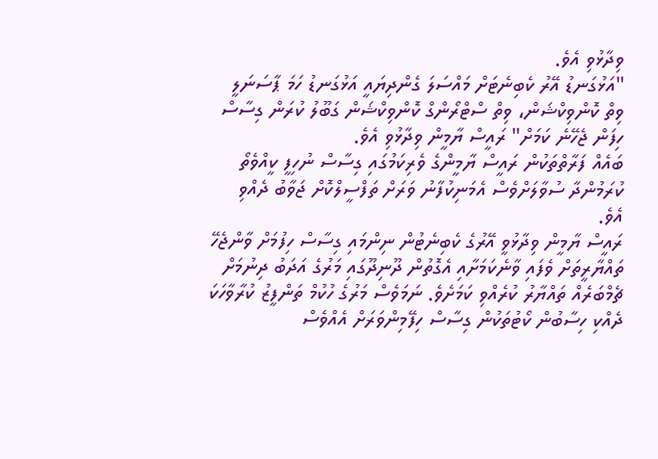ވިދާޅުވި އެވެ.
"އަޅުގަނޑު އޭރު ކެބިނެޓަށް މައްސަލަ ގެންދިޔައީ އަޅުގަނޑު ހަމަ ޕާސަނަލީ ވިތް ކޮންވިކްޝަން، ވިތް ސްޓްރޯންގް ކޮންވިކްޝަން ގަބޫލު ކުރަން ގިސާސް ހިފަން ޖެހޭނެ ކަމަށް" ރައީސް ޔާމީން ވިދާޅުވި އެވެ.
ބައެއް ފަރާތްތަކުން ރައީސް ޔާމީންގެ ވެރިކަމުގައި ގިސާސް ނުހިފީ ކީއްވެތޯ ކުރަމުންދާ ސުވާލަށްވެސް އެމަނިކުފާނު ވަރަށް ތަފްސީލްކޮށް ޖަވާބު ދެއްވި އެވެ.
ރައީސް ޔާމީން ވިދާޅުވީ އޭރުގެ ކެބިނެޓުން ނިންމައި ގިސާސް ހިފުމަށް ވާންޖެހޭ ތައްޔާރީތަށް ވެފައި ވާނެކަމަށާއި އެގޮތުން ދޫނިދޫގައި މަރުގެ އަދަބު ދިނުމަށް ޗެމްބަރެއް ތައްޔާރު ކުރެއްވި ކަމަށެވެ. ނަމަވެސް މަރުގެ ހުކުމް ތަންފީޒު ކުރާވާހަކަ ދެއްކި ހިސާބުން ކޯޓުތަކުން ގިސާސް ހިފޭމިންވަރަށް އެއްވެސް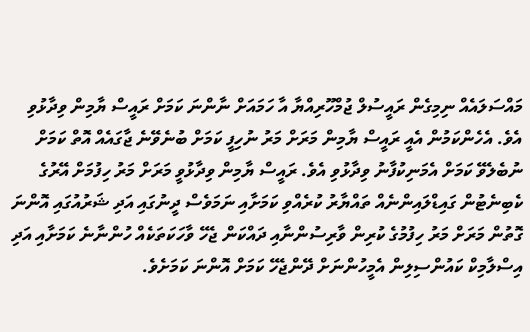މައްސަލައެއް ނިމިގެން ރައީސުލް ޖުމްހޫރިއްޔާ އާ ހަމައަށް ނާންނަ ކަމަށް ރައީސް ޔާމިން ވިދާޅުވި އެވެ. އެހެންކަމުން އެއީ ރައީސް ޔާމިން މަރަށް މަރު ނުހިފީ ކަމަށް ބުނެވޭނެ ޖާގައެއް އޮތް ކަމަށް ނުބެލެވޭ ކަމަށް އެމަނިކުފާނު ވިދާޅުވި އެވެ. ރައީސް ޔާމިން ވިދާޅުވީ މަރަށް މަރު ހިފުމަށް އޭރުގެ ކެބިނެޓުން ގައިޑްލައިންނެއް ތައްޔާރު ކުރެއްވި ކަމަށާއި ނަމަވެސް ދީނުގައި އަދި ޝަރުއުގައި އޮންނަ ގޮތުން މަރަށް މަރު ހިފުމުގެ ކުރިން ވާރިސުންނާއި ދައްކަން ޖެހޭ ވާހަކަތަކެއް ހުންނާނެ ކަމަށާއި އަދި އިސްލާމިކް ކައުންސިލިން އެމީހުންނަށް ދޭންޖެހޭ ކަމަށް އޮންނަ ކަމަށެވެ.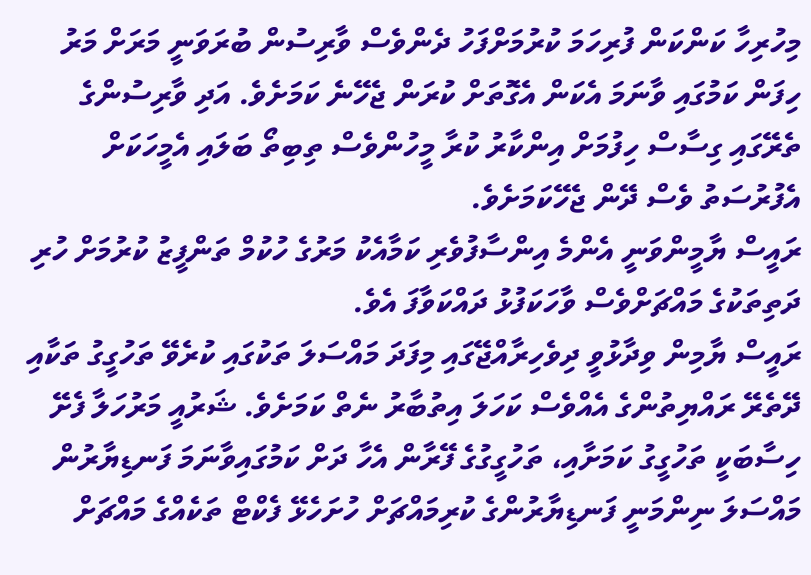މިހުރިހާ ކަންކަން ފުރިހަމަ ކުރުމަށްފަހު ދެންވެސް ވާރިސުން ބުރަވަނީ މަރަށް މަރު ހިފަން ކަމުގައި ވާނަމަ އެކަން އެގޮތަށް ކުރަން ޖެހޭނެ ކަމަށެވެ. އަދި ވާރިސުންގެ ތެރޭގައި ގިސާސް ހިފުމަށް އިންކާރު ކުރާ މީހުންވެސް ތިބިތޯ ބަލައި އެމީހަކަށް އެފުރުސަތު ވެސް ދޭން ޖެހޭކަމަށެވެ.
ރައީސް ޔާމީންވަނީ އެންމެ އިންސާފުވެރި ކަމާއެކު މަރުގެ ހުކުމް ތަންފީޒު ކުރުމަށް ހުރި ދަތިތަކުގެ މައްޗަށްވެސް ވާހަކަފުޅު ދައްކަވާފަ އެވެ.
ރައީސް ޔާމިން ވިދާޅުވީ ދިވެހިރާއްޖޭގައި މިފަދަ މައްސަލަ ތަކުގައި ކުރެވޭ ތަހުގީގު ތަކާއި ދޭތެރޭ ރައްޔިތުންގެ އެއްވެސް ކަހަލަ އިތުބާރު ނެތް ކަމަށެވެ. ޝަރުއީ މަރުހަލާ ފެށޭ ހިސާބަކީ ތަހުގީގު ކަމަށާއި، ތަހުގީގުގެ ފޭރާން އެހާ ދަށް ކަމުގައިވާނަމަ ފަނޑިޔާރުން މައްސަލަ ނިންމަނީ ފަނޑިޔާރުންގެ ކުރިމައްޗަށް ހުށަހެޅޭ ފެކްޓް ތަކެއްގެ މައްޗަށް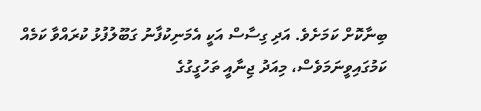ބިނާކޮށް ކަމަށެވެ. އަދި ގިސާސް އަކީ އެމަނިކުފާނު ގަބޫލުފުޅު ކުރައްވާ ކަމެއް ކަމުގައިވީނަމަވެސް، މިއަދު ޖިނާއީ ތަހުގީގުގެ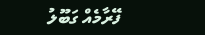ފޭރާމެއް ގަބޫލު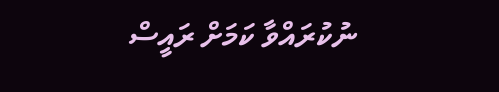ނުކުރައްވާ ކަމަށް ރައީސް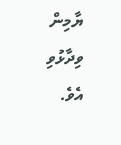ޔާމިން ވިދާޅުވި އެވެ.